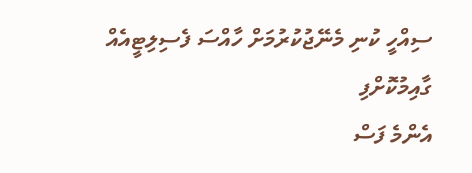ސިއްހީ ކުނި މެނޭޖުކުރުމަށް ހާއްސަ ފެސިލިޓީއެއް ގާއިމުކޮށްފި
އެންމެ ފަސް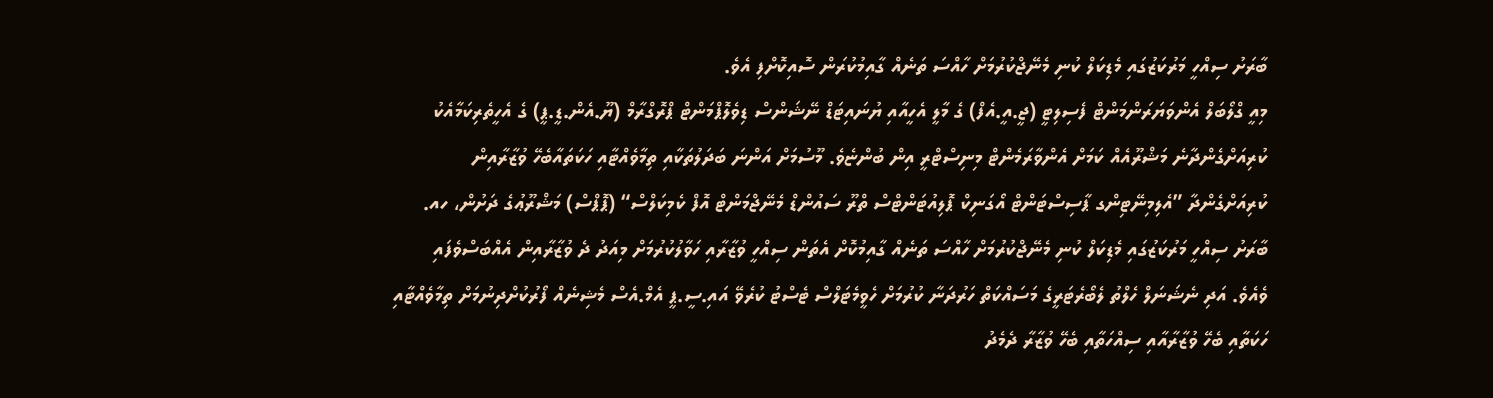ބާރަށު ސިއްހީ މަރުކަޒުގައި މެޑިކަލް ކުނި މެނޭޖްކުރުމަށް ހާއްސަ ތަނެއް ގާއިމުކުރަން ސޮއިކޮށްފި އެވެ.
މިއީ ގްލޯބަލް އެންވަޔަރަންމަންޓް ފެސިލިޓީ (ޖީ.އީ.އެފް) ގެ މާލީ އެހީއާއި ޔުނައިޓަޑް ނޭޝަންސް ޑިވެލޮޕްމަންޓް ޕްރޮގްރާމް (ޔޫ.އެން.ޑީ.ޕީ) ގެ އެހީތެރިކަމާއެކު ކުރިއަށްގެންދާނެ މަޝްރޫއެއް ކަމަށް އެންވާރަމެންޓް މިނިސްޓްރީ އިން ބުންޏެވެ. މޫސުމަށް އަންނަ ބަދަލުތަކާއި ތިމާވެއްޓާއި ހަކަތައާބެހޭ ވުޒާރާއިން ކުރިއަށްގެންދާ ”އެލިމިނޭޓިންގ ޕާސިސްޓަންޓް އޯގަނިކް ޕޮލިއުޓަންޓްސް ތްރޫ ސައުންޑް މެނޭޖްމަންޓް އޮފް ކެމިކަލްސް“ (ޕޮޕްސް) މަޝްރޫޢުގެ ދަށުން، ހއ. ބާރަށު ސިއްހީ މަރުކަޒުގައި މެޑިކަލް ކުނި މެނޭޖްކުރުމަށް ހާއްސަ ތަނެއް ގާއިމުކޮށް އެތަން ސިއްހީ ވުޒާރާއި ހަވާލުކުރުމަށް މިއަދު ދެ ވުޒާރާއިން އެއްބަސްވެފައި ވެއެވެ. އަދި ނެޝަނަލް ހެލްތު ލެބޯރެޓަރީގެ މަސައްކަތް ހަރުދަނާ ކުރުމަށް ހެވީމެޓަލްސް ޓެސްޓު ކުރެވޭ އައި.ސީ.ޕީ އެމް.އެސް މެޝިނެއް ފޯރުކުށްދިނުމަށް ތިމާވެއްޓާއި ހަކަތާއި ބެހޭ ވުޒާރާއާއި ސިއްހަތާއި ބެހޭ ވުޒާރާ ދެމެދު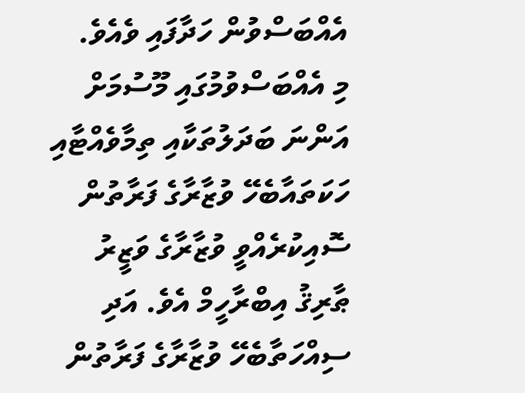އެއްބަސްވުން ހަދާފައި ވެއެވެ.
މި އެއްބަސްވުމުގައި މޫސުމަށް އަންނަ ބަދަލުތަކާއި ތިމާވެއްޓާއި ހަކަތައާބެހޭ ވުޒާރާގެ ފަރާތުން ސޮއިކުރެއްވީ ވުޒާރާގެ ވަޒީރު ޠާރިޤު އިބްރާހީމް އެވެ. އަދި ސިއްހަތާބެހޭ ވުޒާރާގެ ފަރާތުން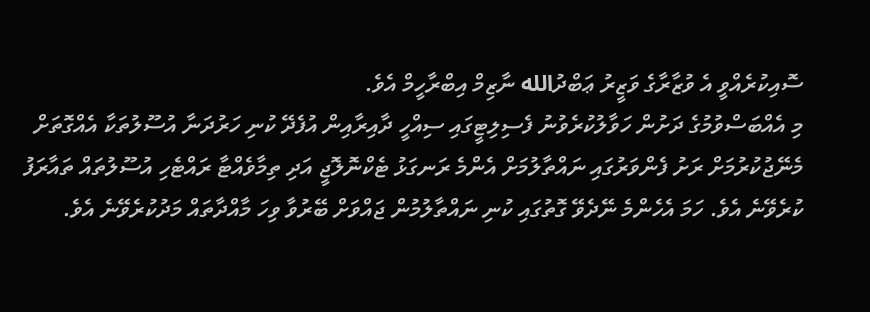ސޮއިކުރެއްވީ އެ ވުޒާރާގެ ވަޒީރު ޢަބްދުالله ނާޒިމް އިބްރާހީމް އެވެ.
މި އެއްބަސްވުމުގެ ދަށުން ހަވާލުކުރެވުނު ފެސިލިޓީގައި ސިއްހީ ދާއިރާއިން އުފެދޭ ކުނި ހަރުދަނާ އުސޫލުތަކާ އެއްގޮތަށް މެނޭޖުކުރުމަށް ރަށު ފެންވަރުގައި ނައްތާލުމަށް އެންމެ ރަނގަޅު ޓެކްނޮލޮޖީ އަދި ތިމާވެއްޓާ ރައްޓެހި އުސޫލުތައް ތައާރަފު ކުރެވޭނެ އެވެ. ހަމަ އެހެންމެ ނޭދެވޭ ގޮތުގައި ކުނި ނައްތާލުމުން ޖައްވަށް ބޭރުވާ ވިހަ މާއްދާތައް މަދުކުރެވޭނެ އެވެ.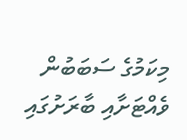މިކަމުގެ ސަބަބުން ވެއްޓަށާއި ބާރަށުގައި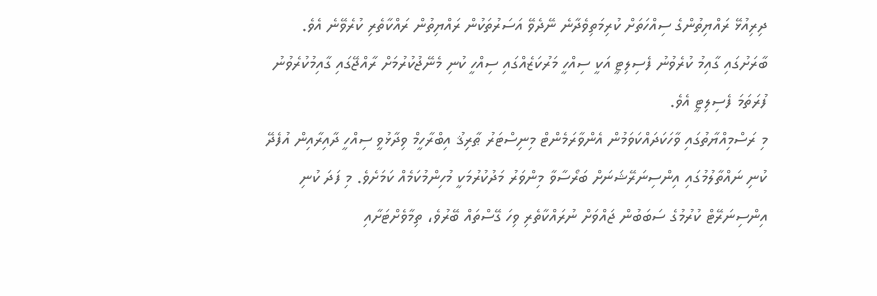ދިރިއުޅޭ ރައްޔިތުންގެ ސިއްހަތަށް ކުރިމަތިވެދާނެ ނޭދެވޭ އަސަރުތަކުން ރައްޔިތުން ރައްކާތެރި ކުރެވޭނެ އެވެ. ބާރަށުގައި ގާއިމު ކުރެވުނު ފެސިލިޓީ އަކީ ސިއްހީ މަރުކަޒެއްގައި ސިއްހީ ކުނި މެނޭޖުކުރުމަށް ރާއްޖޭގައި ގާއިމުކުރެވުނު ފުރަތަމަ ފެސިލިޓީ އެވެ.
މި ރަސްމިއްޔާތުގައި ވާހަކަދައްކަވަމުން އެންވާރަމެންޓް މިނިސްޓަރު ޠާރިޤު އިބްރާހީމް ވިދާޅުވީ ސިއްހީ ދާއިރާއިން އުފެދޭ ކުނި ނައްތާލުމުގައި އިންސިނަރޭޝަނަށް ބަރޯސާވާ މިންވަރު މަދުކުރުމަކީ މުހިންމުކަމެއް ކަމަށެވެ. މި ފަދަ ކުނި އިންސިނަރޭޓް ކުރުމުގެ ސަބަބުން ޖައްވަށް ނުރައްކާތެރި ވިހަ ގޭސްތައް ބޭރުވެ، ތިމާވެށްޓަށާއި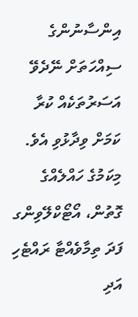އިންސާނުންގެ ސިއްހަތަށް ނޭދެވޭ އަސަރުތަކެއް ކުރާ ކަމަށް ވިދާޅުވި އެވެ. މިކަމުގެ ހައްލެއްގެ ގޮތުން، އޯޓޯކްލޭވިންގ ފަދަ ތިމާވެއްޓާ ރައްޓެހި އަދި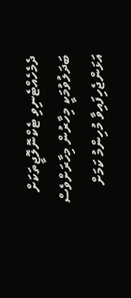ދެމެހެއްޓެނިވި ޓެކްނޮލޮޖީތަކަށް ބަދަލުވުމަކީ މިހާރުން މިހާރަށްވެސް އަޅަންޖެހިފައިވާ މުހިންމު ކަމަށް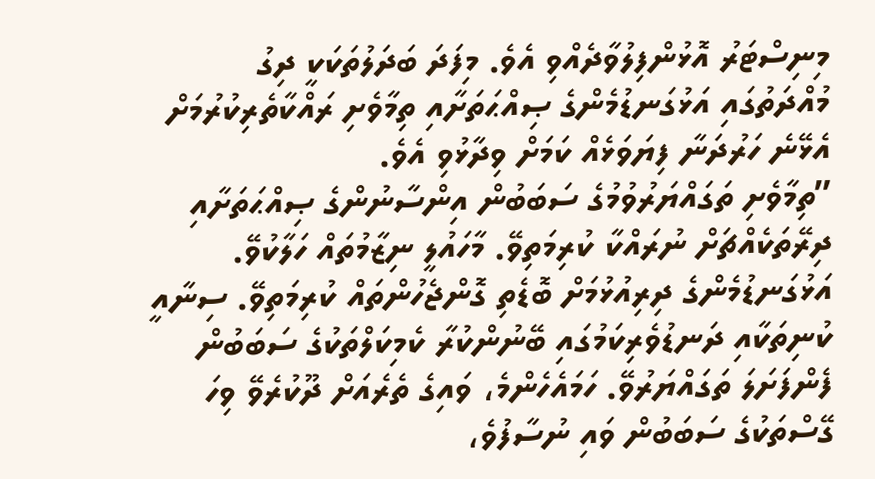މިނިސްޓަރު އޮޅުންފިލުވާދެއްވި އެވެ. މިފަދަ ބަދަލުތަކަކީ ދިގު މުއްދަތުގައި އަޅުގަނޑުމެންގެ ޞިއްޙަތަށާއި ތިމާވެށި ރައްކާތެރިކުރުމަށް އެޅޭނެ ހަރުދަނާ ފިޔަވަޅެއް ކަމަށް ވިދާޅުވި އެވެ.
”ތިމާވެށި ތަގައްޔަރުވުމުގެ ސަބަބުން އިންސާނުންގެ ޞިއްޙަތަށާއި ދިރޭތަކެއްޗަށް ނުރައްކާ ކުރިމަތިވޭ. މާހައުލީ ނިޒާމުތައް ހަލާކުވޭ. އަޅުގަނޑުމެންގެ ދިރިއުޅުމަށް ބޮޑެތި ގޮންޖެހުންތައް ކުރިމަތިވޭ. ސިނާއީ ކުނިތަކާއި ދަނޑުވެރިކަމުގައި ބޭނުންކުރާ ކެމިކަލްތަކުގެ ސަބަބުން ފެންފަށަލަ ތަގައްޔަރުވޭ. ހަމައެހެންމެ، ވައިގެ ތެރެއަށް ދޫކުރެވޭ ވިހަ ގޭސްތަކުގެ ސަބަބުން ވައި ނުސާފުވެ،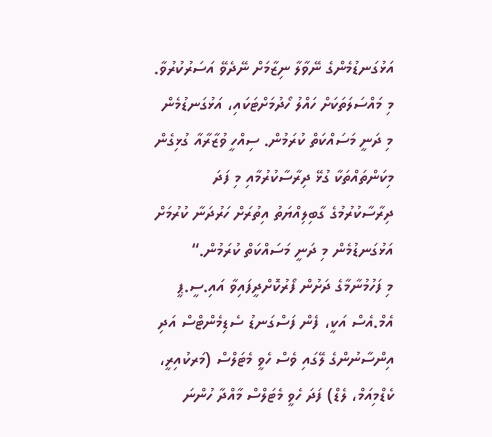އަޅުގަނޑުމެންގެ ނޭވާލާ ނިޒާމަށް ނޭދެވޭ އަސަރުކުރުވާ. މި މައްސަލަތަކަށް ހައްލު ހޯދުމަށްޓަކައި، އަޅުގަނޑުމެން މި ދަނީ މަސައްކަތް ކުރަމުން. ސިއްހީ ވުޒާރާއާ ގުޅިގެން މިކަންތައްތަކާ ގުޅޭ ދިރާސާކުރުމާއި މި ފަދަ ދިރާސާކުރުމުގެ ގާބިލިއްޔަތު އިތުރަށް ހަރުދަނާ ކުރުމަށް އަޅުގަނޑުމެން މި ދަނީ މަސައްކަތް ކުރަމުން.“
މި ފަހުމުނާމާގެ ދަށުން ފޯރުކޮށްދީފައިވާ އައި.ސީ.ޕީ އެމް.އެސް އަކީ، ފެން ފަސްގަނޑު ސެޑިމެންޓްސް އަދި އިންސާނުންގެ ލޭގައި ވެސް ހެވީ މެޓަލްސް (މަރކުއިރީ، ކެޑްމިއަމް، ލެޑް) ފަދަ ހެވީ މެޓަލްސް މާއްދާ ހުންނަ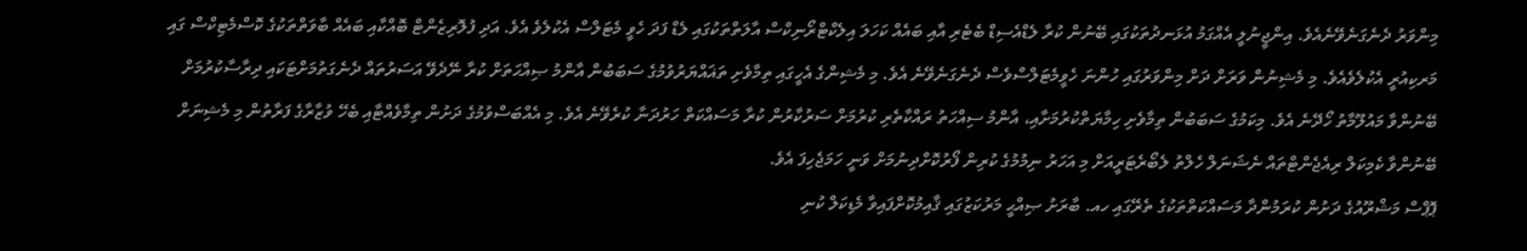މިންވަރު ދެނެގަނެވޭނެއެވެ. އިންޖީނުލީ އެއްގަމު އުޅަނދުތަކުގައި ބޭނުން ކުރާ ލެޑްއެސިޑް ބެޓެރި އާއި ބައެއް ކަހަލަ އިލެކްޓްރޯނިކްސް އާލަތްތަކުގައި ލެޑް ފަދަ ހެވީ މެޓަލްސް އެކުލެވެ އެވެ. އަދި ފުލޮރިޒެންޓް ބޮއްކާއި ބައެއް ބާވަތްތަކުގެ ކޮސްމެޓިކްސް ގައި މަރކިއުރީ އެކުލެވެއެވެ. މި މެޝިނުން ވަރަށް ދަށް މިންވަރުގައި ހުންނަ ހެވީމެޓަލްސްވެސް ދެނެގަނެވޭނެ އެވެ. މި މެޝިންގެ އެހީގައި ތިމާވެށި ތަޣައްޔަރުވުމުގެ ސަބަބުން އާންމު ޞިއްޙަތަށް ކުރާ ނޭދެވޭ އަސަރުތައް ދެނެގަތުމަށްޓަކައި ދިރާސާކުރުމަށް ބޭނުންވާ މައުލޫމާތު ހޯދޭނެ އެވެ. މިކަމުގެ ސަބަބުން ތިމާވެށި ހިމާޔަތްކުރުމަށާއި، އާންމު ސިއްހަތު ރައްކާތެރި ކުރުމަށް ސަރުކާރުން ކުރާ މަސައްކަތް ހަރުދަނާ ކުރެވޭނެ އެވެ. މި އެއްބަސްވުމުގެ ދަށުން ތިމާވެއްޓާއި ބެހޭ ވުޒާރާގެ ފަރާތުން މި މެޝިނަށް ބޭނުންވާ ކެމިކަލް ރިއެޖެންޓްތައް ނެޝަނަލް ހެލްތު ލެބޯރެޓަރީއަށް މި އަހަރު ނިމުމުގެ ކުރިން ފޯރުކޮށްދިނުމަށް ވަނީ ހަމަޖެހިފަ އެވެ.
ޕޮޕްސް މަޝްރޫއުގެ ދަށުން ކުރަމުންދާ މަސައްކަތްތަކުގެ ތެރޭގައި ހއ. ބާރަށު ޞިއްޙީ މަރުކަޒުގައި ޤާއިމުކޮށްފައިވާ މެޑިކަލް ކުނި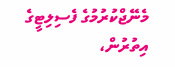މެނޭޖްކުރުމުގެ ފެސިލިޓީގެ އިތުރުން،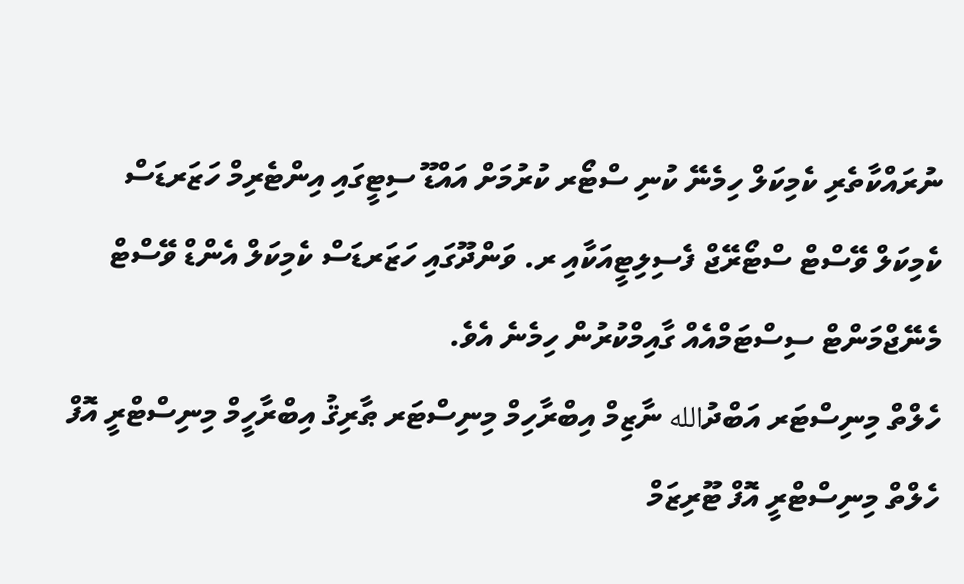ނުރައްކާތެރި ކެމިކަލް ހިމެނޭ ކުނި ސްޓޯރ ކުރުމަށް އައްޑޫ ސިޓީގައި އިންޓެރިމް ހަޒަރޑަސް ކެމިކަލް ވޭސްޓް ސްޓޯރޭޖް ފެސިލިޓީއަކާއި ރ. ވަންދޫގައި ހަޒަރޑަސް ކެމިކަލް އެންޑް ވޭސްޓް މެނޭޖްމަންޓް ސިސްޓަމްއެއް ގާއިމްކުރުން ހިމެނެ އެވެ.
ހެލްތް މިނިސްޓަރ އަބްދުالله ނާޒިމް އިބްރާހިމް މިނިސްޓަރ ޠާރިޤު އިބްރާހީމް މިނިސްޓްރީ އޮފް ހެލްތް މިނިސްޓްރީ އޮފް ޓޫރިޒަމް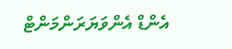އެންޑް އެންވަޔަރަންމަންޓް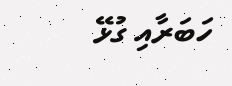ހަބަރާއި ގުޅޭ